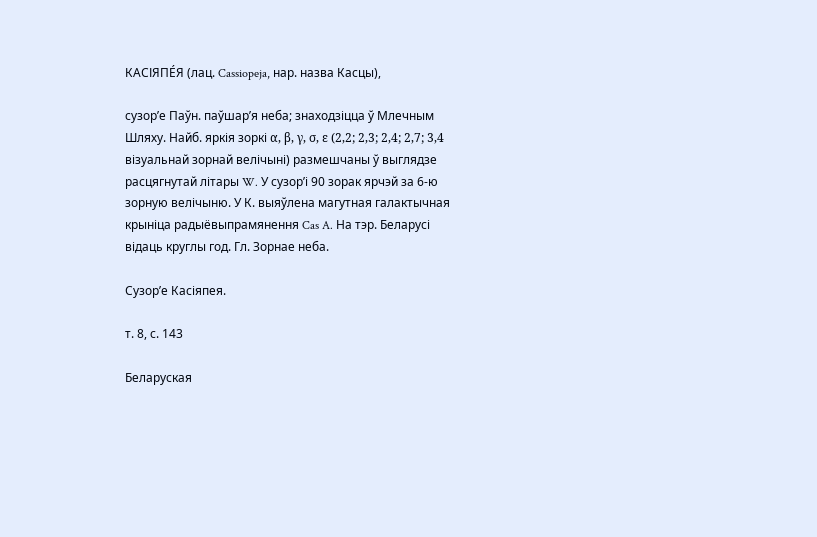КАСІЯПЕ́Я (лац. Cassiopeja, нар. назва Касцы),

сузор’е Паўн. паўшар’я неба; знаходзіцца ў Млечным Шляху. Найб. яркія зоркі α, β, γ, σ, ε (2,2; 2,3; 2,4; 2,7; 3,4 візуальнай зорнай велічыні) размешчаны ў выглядзе расцягнутай літары W. У сузор’і 90 зорак ярчэй за 6-ю зорную велічыню. У К. выяўлена магутная галактычная крыніца радыёвыпрамянення Cas A. На тэр. Беларусі відаць круглы год. Гл. Зорнае неба.

Сузор’е Касіяпея.

т. 8, с. 143

Беларуская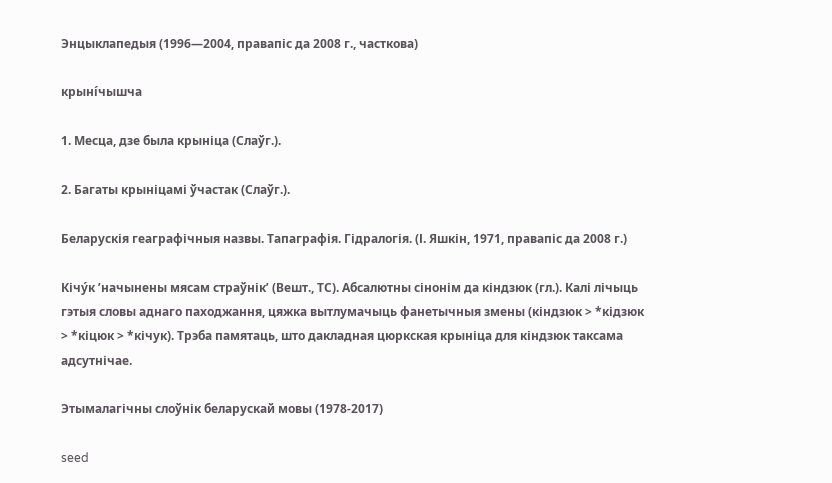Энцыклапедыя (1996—2004, правапіс да 2008 г., часткова)

крыні́чышча

1. Месца, дзе была крыніца (Слаўг.).

2. Багаты крыніцамі ўчастак (Слаўг.).

Беларускія геаграфічныя назвы. Тапаграфія. Гідралогія. (І. Яшкін, 1971, правапіс да 2008 г.)

Кічу́к ’начынены мясам страўнік’ (Вешт., ТС). Абсалютны сінонім да кіндзюк (гл.). Калі лічыць гэтыя словы аднаго паходжання, цяжка вытлумачыць фанетычныя змены (кіндзюк > *кідзюк > *кіцюк > *кічук). Трэба памятаць, што дакладная цюркская крыніца для кіндзюк таксама адсутнічае.

Этымалагічны слоўнік беларускай мовы (1978-2017)

seed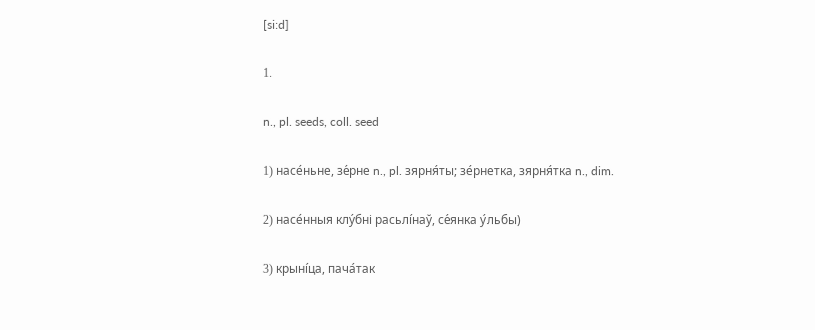[si:d]

1.

n., pl. seeds, coll. seed

1) насе́ньне, зе́рне n., pl. зярня́ты; зе́рнетка, зярня́тка n., dim.

2) насе́нныя клу́бні расьлі́наў, се́янка у́льбы)

3) крыні́ца, пача́так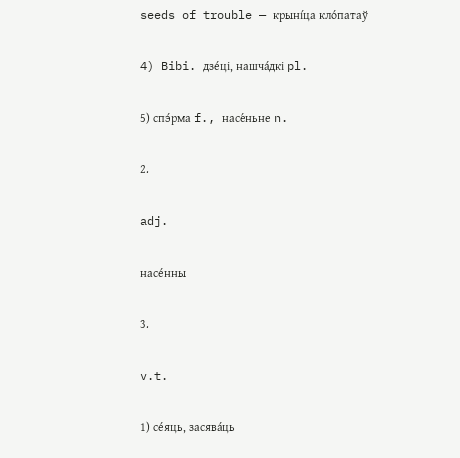seeds of trouble — крыні́ца кло́патаў

4) Bibi. дзе́ці, нашча́дкі pl.

5) спэ́рма f., насе́ньне n.

2.

adj.

насе́нны

3.

v.t.

1) се́яць, засява́ць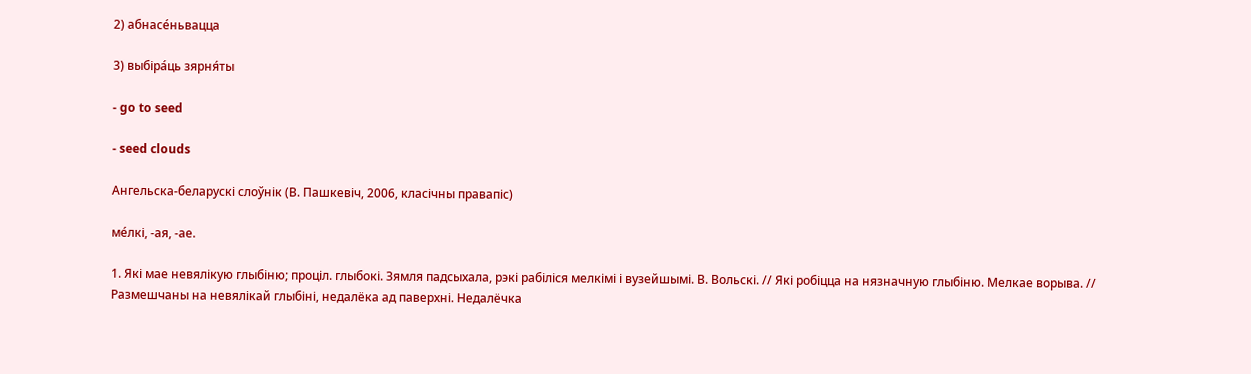2) абнасе́ньвацца

3) выбіра́ць зярня́ты

- go to seed

- seed clouds

Ангельска-беларускі слоўнік (В. Пашкевіч, 2006, класічны правапіс)

ме́лкі, ‑ая, ‑ае.

1. Які мае невялікую глыбіню; проціл. глыбокі. Зямля падсыхала, рэкі рабіліся мелкімі і вузейшымі. В. Вольскі. // Які робіцца на нязначную глыбіню. Мелкае ворыва. // Размешчаны на невялікай глыбіні, недалёка ад паверхні. Недалёчка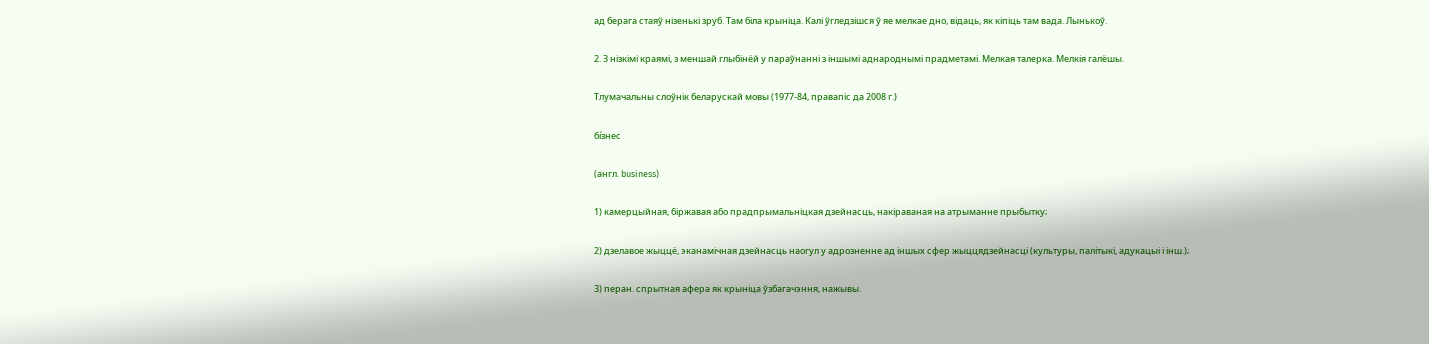ад берага стаяў нізенькі зруб. Там біла крыніца. Калі ўгледзішся ў яе мелкае дно, відаць, як кіпіць там вада. Лынькоў.

2. З нізкімі краямі, з меншай глыбінёй у параўнанні з іншымі аднароднымі прадметамі. Мелкая талерка. Мелкія галёшы.

Тлумачальны слоўнік беларускай мовы (1977-84, правапіс да 2008 г.)

бі́знес

(англ. business)

1) камерцыйная, біржавая або прадпрымальніцкая дзейнасць, накіраваная на атрыманне прыбытку;

2) дзелавое жыццё, эканамічная дзейнасць наогул у адрозненне ад іншых сфер жыццядзейнасці (культуры, палітыкі, адукацыі і інш.);

3) перан. спрытная афера як крыніца ўзбагачэння, нажывы.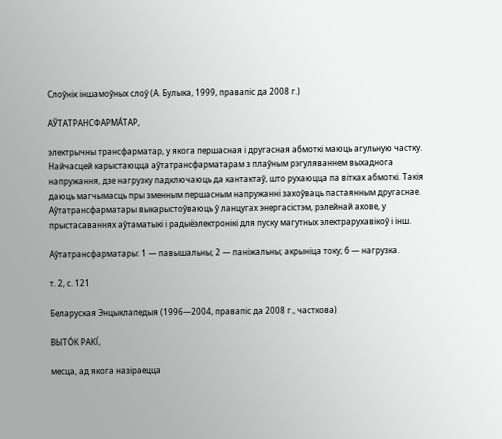Слоўнік іншамоўных слоў (А. Булыка, 1999, правапіс да 2008 г.)

АЎТАТРАНСФАРМА́ТАР,

электрычны трансфарматар, у якога першасная і другасная абмоткі маюць агульную частку. Найчасцей карыстаюцца аўтатрансфарматарам з плаўным рэгуляваннем выхаднога напружання, дзе нагрузку падключаюць да кантактаў, што рухаюцца па вітках абмоткі. Такія даюць магчымасць пры зменным першасным напружанні захоўваць пастаянным другаснае. Аўтатрансфарматары выкарыстоўваюць ў ланцугах энергасістэм, рэлейнай ахове, у прыстасаваннях аўтаматыкі і радыёэлектронікі для пуску магутных электрарухавікоў і інш.

Аўтатрансфарматары: 1 — павышальны; 2 — паніжальны; акрыніца току; б — нагрузка.

т. 2, с. 121

Беларуская Энцыклапедыя (1996—2004, правапіс да 2008 г., часткова)

ВЫТО́К РАКІ́,

месца, ад якога назіраецца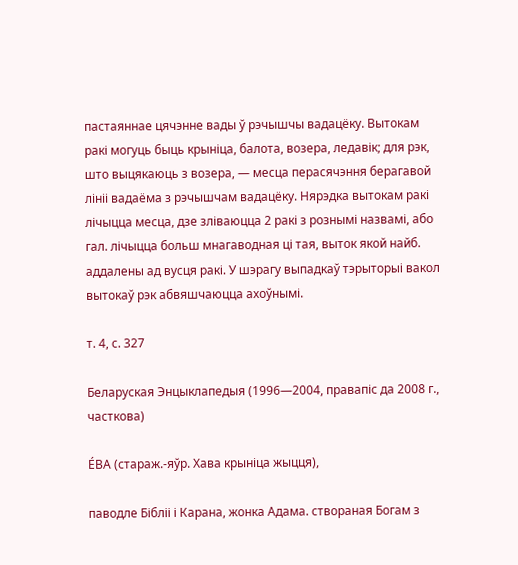пастаяннае цячэнне вады ў рэчышчы вадацёку. Вытокам ракі могуць быць крыніца, балота, возера, ледавік; для рэк, што выцякаюць з возера, — месца перасячэння берагавой лініі вадаёма з рэчышчам вадацёку. Нярэдка вытокам ракі лічыцца месца, дзе зліваюцца 2 ракі з рознымі назвамі, або гал. лічыцца больш мнагаводная ці тая, выток якой найб. аддалены ад вусця ракі. У шэрагу выпадкаў тэрыторыі вакол вытокаў рэк абвяшчаюцца ахоўнымі.

т. 4, с. 327

Беларуская Энцыклапедыя (1996—2004, правапіс да 2008 г., часткова)

Е́ВА (стараж.-яўр. Хава крыніца жыцця),

паводле Бібліі і Карана, жонка Адама. створаная Богам з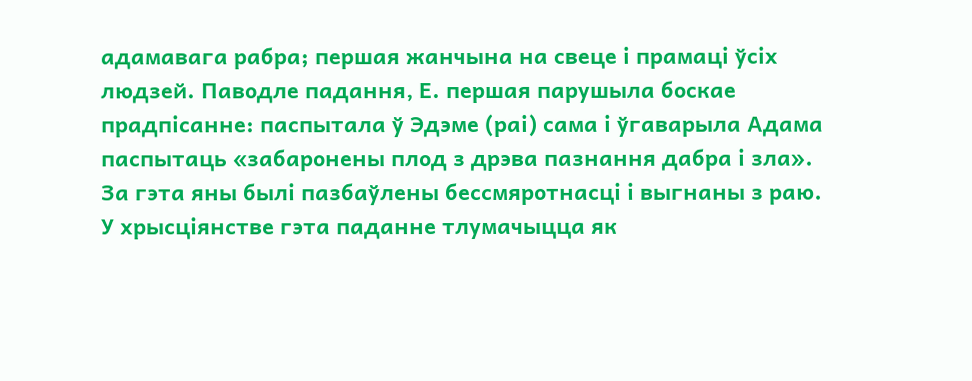адамавага рабра; першая жанчына на свеце і прамаці ўсіх людзей. Паводле падання, Е. першая парушыла боскае прадпісанне: паспытала ў Эдэме (раі) сама і ўгаварыла Адама паспытаць «забаронены плод з дрэва пазнання дабра і зла». За гэта яны былі пазбаўлены бессмяротнасці і выгнаны з раю. У хрысціянстве гэта паданне тлумачыцца як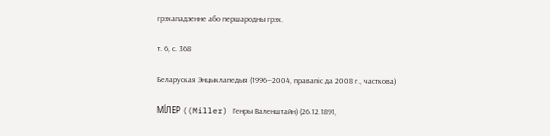грэхападзенне або першародны грэх.

т. 6, с. 368

Беларуская Энцыклапедыя (1996—2004, правапіс да 2008 г., часткова)

МІ́ЛЕР ((Miller) Генры Валенштайн) (26.12.1891,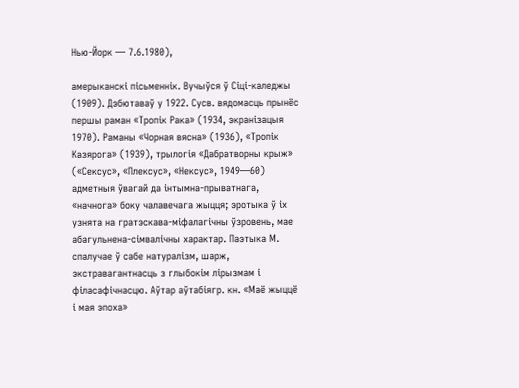Нью-Йорк — 7.6.1980),

амерыканскі пісьменнік. Вучыўся ў Сіці-каледжы (1909). Дэбютаваў у 1922. Сусв. вядомасць прынёс першы раман «Тропік Рака» (1934, экранізацыя 1970). Раманы «Чорная вясна» (1936), «Тропік Казярога» (1939), трылогія «Дабратворны крыж» («Сексус», «Плексус», «Нексус», 1949—60) адметныя ўвагай да інтымна-прыватнага, «начнога» боку чалавечага жыцця; эротыка ў іх узнята на гратэскава-міфалагічны ўзровень, мае абагульнена-сімвалічны характар. Паэтыка М. спалучае ў сабе натуралізм, шарж, экстравагантнасць з глыбокім лірызмам і філасафічнасцю. Аўтар аўтабіягр. кн. «Маё жыццё і мая эпоха»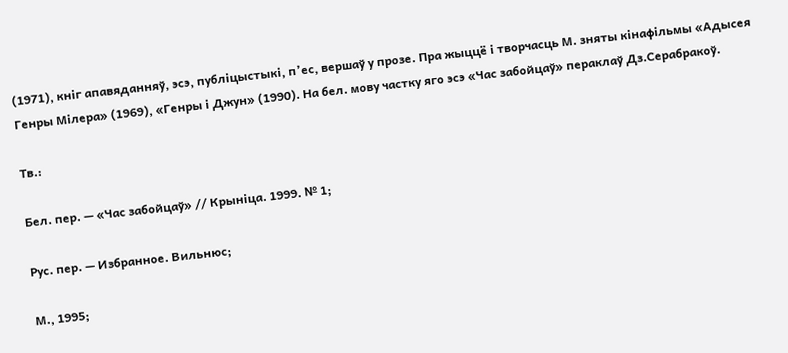(1971), кніг апавяданняў, эсэ, публіцыстыкі, п’ес, вершаў у прозе. Пра жыццё і творчасць М. зняты кінафільмы «Адысея Генры Мілера» (1969), «Генры і Джун» (1990). На бел. мову частку яго эсэ «Час забойцаў» пераклаў Дз.Серабракоў.

Тв.:

Бел. пер. — «Час забойцаў» // Крыніца. 1999. № 1;

Рус. пер. — Избранное. Вильнюс;

М., 1995;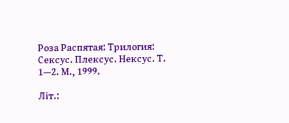Роза Распятая: Трилогия: Сексус. Плексус. Нексус. Т. 1—2. М., 1999.

Літ.: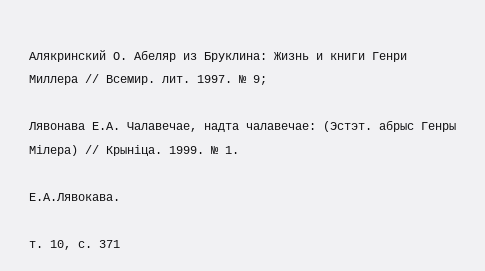Алякринский О. Абеляр из Бруклина: Жизнь и книги Генри Миллера // Всемир. лит. 1997. № 9;

Лявонава Е.А. Чалавечае, надта чалавечае: (Эстэт. абрыс Генры Мілера) // Крыніца. 1999. № 1.

Е.А.Лявокава.

т. 10, с. 371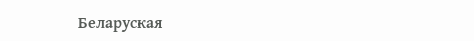Беларуская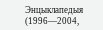Энцыклапедыя (1996—2004,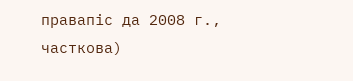правапіс да 2008 г., часткова)